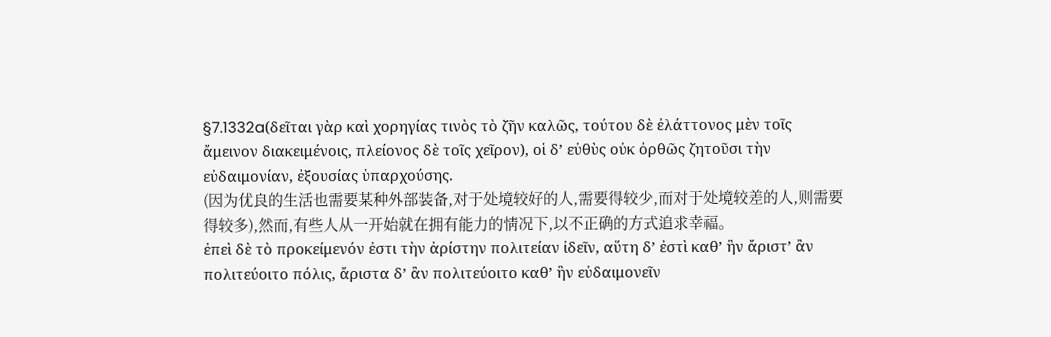§7.1332a(δεῖται γὰρ καὶ χορηγίας τινὸς τὸ ζῆν καλῶς, τούτου δὲ ἐλάττονος μὲν τοῖς ἄμεινον διακειμένοις, πλείονος δὲ τοῖς χεῖρον), οἱ δʼ εὐθὺς οὐκ ὀρθῶς ζητοῦσι τὴν εὐδαιμονίαν, ἐξουσίας ὑπαρχούσης.
(因为优良的生活也需要某种外部装备,对于处境较好的人,需要得较少,而对于处境较差的人,则需要得较多),然而,有些人从一开始就在拥有能力的情况下,以不正确的方式追求幸福。
ἐπεὶ δὲ τὸ προκείμενόν ἐστι τὴν ἀρίστην πολιτείαν ἰδεῖν, αὕτη δʼ ἐστὶ καθʼ ἣν ἄριστʼ ἂν πολιτεύοιτο πόλις, ἄριστα δʼ ἂν πολιτεύοιτο καθʼ ἣν εὐδαιμονεῖν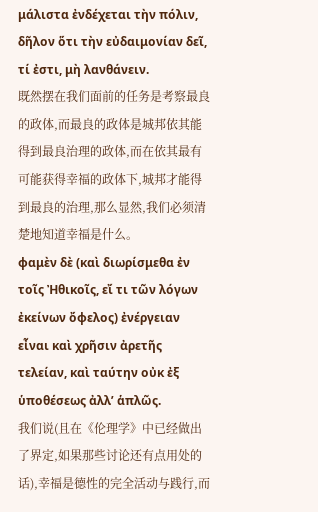μάλιστα ἐνδέχεται τὴν πόλιν, δῆλον ὅτι τὴν εὐδαιμονίαν δεῖ, τί ἐστι, μὴ λανθάνειν.
既然摆在我们面前的任务是考察最良的政体,而最良的政体是城邦依其能得到最良治理的政体,而在依其最有可能获得幸福的政体下,城邦才能得到最良的治理,那么显然,我们必须清楚地知道幸福是什么。
φαμὲν δὲ (καὶ διωρίσμεθα ἐν τοῖς Ἠθικοῖς, εἴ τι τῶν λόγων ἐκείνων ὄφελος) ἐνέργειαν εἶναι καὶ χρῆσιν ἀρετῆς τελείαν, καὶ ταύτην οὐκ ἐξ ὑποθέσεως ἀλλʼ ἁπλῶς.
我们说(且在《伦理学》中已经做出了界定,如果那些讨论还有点用处的话),幸福是德性的完全活动与践行,而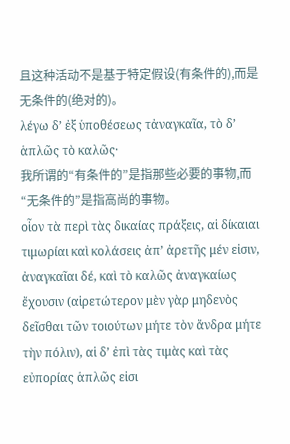且这种活动不是基于特定假设(有条件的),而是无条件的(绝对的)。
λέγω δʼ ἐξ ὑποθέσεως τἀναγκαῖα, τὸ δʼ ἁπλῶς τὸ καλῶς·
我所谓的“有条件的”是指那些必要的事物,而“无条件的”是指高尚的事物。
οἷον τὰ περὶ τὰς δικαίας πράξεις, αἱ δίκαιαι τιμωρίαι καὶ κολάσεις ἀπʼ ἀρετῆς μέν εἰσιν, ἀναγκαῖαι δέ, καὶ τὸ καλῶς ἀναγκαίως ἔχουσιν (αἱρετώτερον μὲν γὰρ μηδενὸς δεῖσθαι τῶν τοιούτων μήτε τὸν ἄνδρα μήτε τὴν πόλιν), αἱ δʼ ἐπὶ τὰς τιμὰς καὶ τὰς εὐπορίας ἁπλῶς εἰσι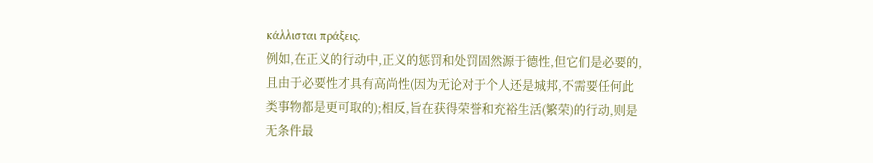κάλλισται πράξεις.
例如,在正义的行动中,正义的惩罚和处罚固然源于德性,但它们是必要的,且由于必要性才具有高尚性(因为无论对于个人还是城邦,不需要任何此类事物都是更可取的);相反,旨在获得荣誉和充裕生活(繁荣)的行动,则是无条件最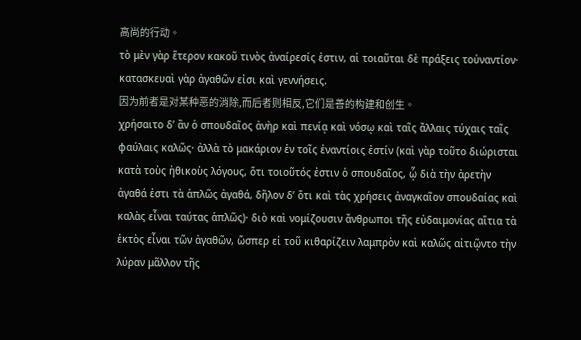高尚的行动。
τὸ μὲν γὰρ ἕτερον κακοῦ τινὸς ἀναίρεσίς ἐστιν, αἱ τοιαῦται δὲ πράξεις τοὐναντίον· κατασκευαὶ γὰρ ἀγαθῶν εἰσι καὶ γεννήσεις.
因为前者是对某种恶的消除,而后者则相反,它们是善的构建和创生。
χρήσαιτο δʼ ἂν ὁ σπουδαῖος ἀνὴρ καὶ πενίᾳ καὶ νόσῳ καὶ ταῖς ἄλλαις τύχαις ταῖς φαύλαις καλῶς· ἀλλὰ τὸ μακάριον ἐν τοῖς ἐναντίοις ἐστίν (καὶ γὰρ τοῦτο διώρισται κατὰ τοὺς ἠθικοὺς λόγους, ὅτι τοιοῦτός ἐστιν ὁ σπουδαῖος, ᾧ διὰ τὴν ἀρετὴν ἀγαθά ἐστι τὰ ἁπλῶς ἀγαθά, δῆλον δʼ ὅτι καὶ τὰς χρήσεις ἀναγκαῖον σπουδαίας καὶ καλὰς εἶναι ταύτας ἁπλῶς)· διὸ καὶ νομίζουσιν ἄνθρωποι τῆς εὐδαιμονίας αἴτια τὰ ἐκτὸς εἶναι τῶν ἀγαθῶν, ὥσπερ εἰ τοῦ κιθαρίζειν λαμπρὸν καὶ καλῶς αἰτιῷντο τὴν λύραν μᾶλλον τῆς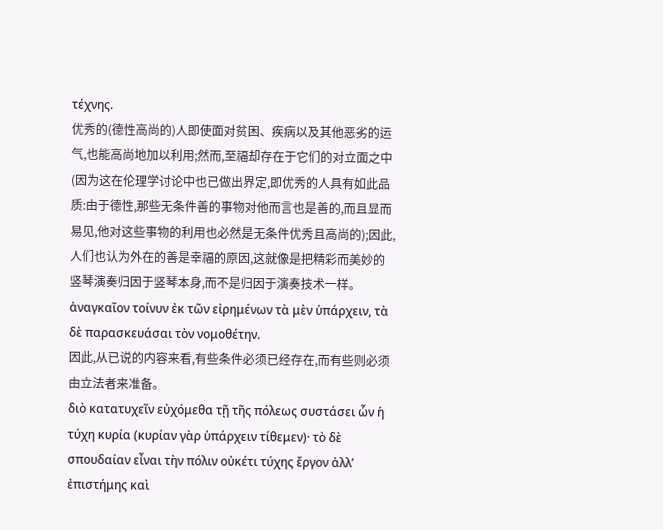τέχνης.
优秀的(德性高尚的)人即使面对贫困、疾病以及其他恶劣的运气,也能高尚地加以利用;然而,至福却存在于它们的对立面之中(因为这在伦理学讨论中也已做出界定,即优秀的人具有如此品质:由于德性,那些无条件善的事物对他而言也是善的,而且显而易见,他对这些事物的利用也必然是无条件优秀且高尚的);因此,人们也认为外在的善是幸福的原因,这就像是把精彩而美妙的竖琴演奏归因于竖琴本身,而不是归因于演奏技术一样。
ἀναγκαῖον τοίνυν ἐκ τῶν εἰρημένων τὰ μὲν ὑπάρχειν, τὰ δὲ παρασκευάσαι τὸν νομοθέτην.
因此,从已说的内容来看,有些条件必须已经存在,而有些则必须由立法者来准备。
διὸ κατατυχεῖν εὐχόμεθα τῇ τῆς πόλεως συστάσει ὧν ἡ τύχη κυρία (κυρίαν γὰρ ὑπάρχειν τίθεμεν)· τὸ δὲ σπουδαίαν εἶναι τὴν πόλιν οὐκέτι τύχης ἔργον ἀλλʼ ἐπιστήμης καὶ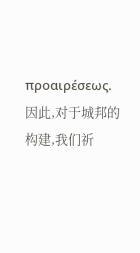προαιρέσεως.
因此,对于城邦的构建,我们祈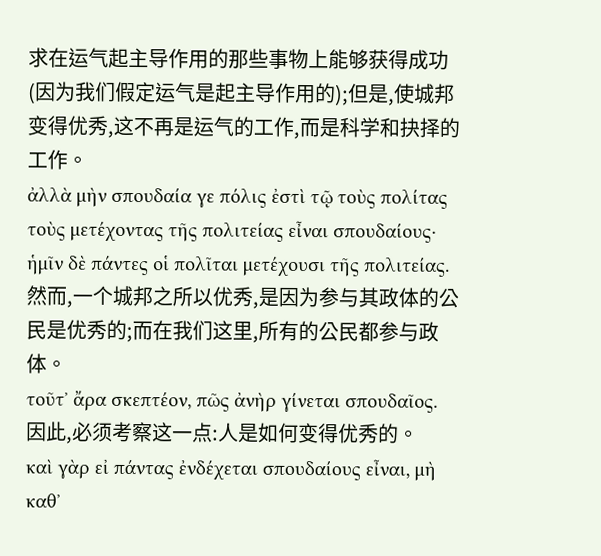求在运气起主导作用的那些事物上能够获得成功(因为我们假定运气是起主导作用的);但是,使城邦变得优秀,这不再是运气的工作,而是科学和抉择的工作。
ἀλλὰ μὴν σπουδαία γε πόλις ἐστὶ τῷ τοὺς πολίτας τοὺς μετέχοντας τῆς πολιτείας εἶναι σπουδαίους· ἡμῖν δὲ πάντες οἱ πολῖται μετέχουσι τῆς πολιτείας.
然而,一个城邦之所以优秀,是因为参与其政体的公民是优秀的;而在我们这里,所有的公民都参与政体。
τοῦτʼ ἄρα σκεπτέον, πῶς ἀνὴρ γίνεται σπουδαῖος.
因此,必须考察这一点:人是如何变得优秀的。
καὶ γὰρ εἰ πάντας ἐνδέχεται σπουδαίους εἶναι, μὴ καθʼ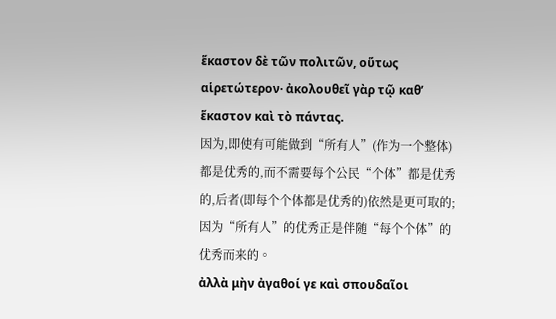ἕκαστον δὲ τῶν πολιτῶν, οὕτως αἱρετώτερον· ἀκολουθεῖ γὰρ τῷ καθʼ ἕκαστον καὶ τὸ πάντας.
因为,即使有可能做到“所有人”(作为一个整体)都是优秀的,而不需要每个公民“个体”都是优秀的,后者(即每个个体都是优秀的)依然是更可取的;因为“所有人”的优秀正是伴随“每个个体”的优秀而来的。
ἀλλὰ μὴν ἀγαθοί γε καὶ σπουδαῖοι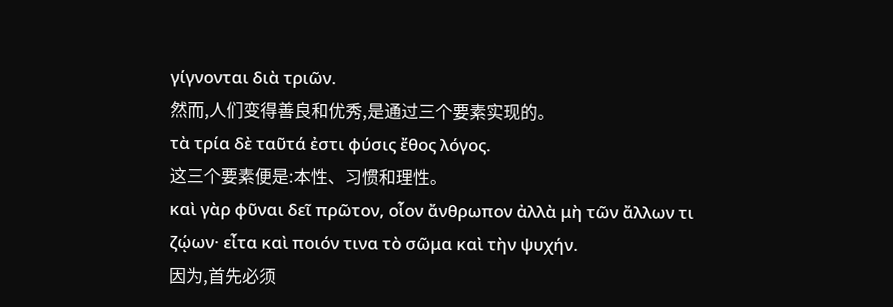γίγνονται διὰ τριῶν.
然而,人们变得善良和优秀,是通过三个要素实现的。
τὰ τρία δὲ ταῦτά ἐστι φύσις ἔθος λόγος.
这三个要素便是:本性、习惯和理性。
καὶ γὰρ φῦναι δεῖ πρῶτον, οἷον ἄνθρωπον ἀλλὰ μὴ τῶν ἄλλων τι ζῴων· εἶτα καὶ ποιόν τινα τὸ σῶμα καὶ τὴν ψυχήν.
因为,首先必须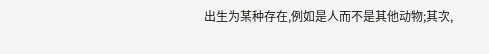出生为某种存在,例如是人而不是其他动物;其次,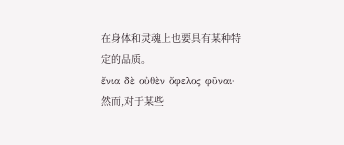在身体和灵魂上也要具有某种特定的品质。
ἔνια δὲ οὐθὲν ὄφελος φῦναι·
然而,对于某些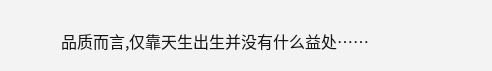品质而言,仅靠天生出生并没有什么益处……